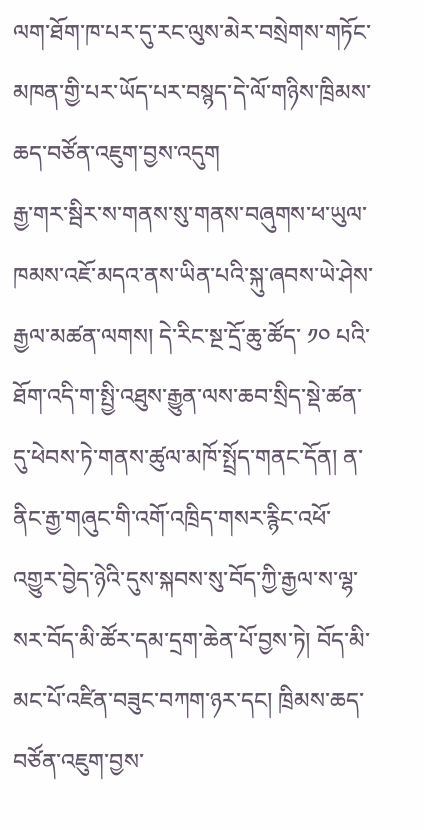ལག་ཐོག་ཁ་པར་དུ་རང་ལུས་མེར་བསྲེགས་གཏོང་མཁན་གྱི་པར་ཡོད་པར་བསྙད་དེ་ལོ་གཉིས་ཁྲིམས་ཆད་བཙོན་འཇུག་བྱས་འདུག
རྒྱ་གར་སྦིར་ས་གནས་སུ་གནས་བཞུགས་ཕ་ཡུལ་ཁམས་འཇོ་མདའ་ནས་ཡིན་པའི་སྐུ་ཞབས་ཡེ་ཤེས་རྒྱལ་མཚན་ལགས། དེ་རིང་སྔ་དྲོ་ཆུ་ཚོད་ ༡༠ པའི་ཐོག་འདི་ག་སྤྱི་འཐུས་རྒྱུན་ལས་ཆབ་སྲིད་སྡེ་ཚན་དུ་ཕེབས་ཏེ་གནས་ཚུལ་མཁོ་སྤྲོད་གནང་དོན། ན་ནིང་རྒྱ་གཞུང་གི་འགོ་འཁྲིད་གསར་རྙིང་འཕོ་འགྱུར་བྱེད་ཉེའི་དུས་སྐབས་སུ་བོད་ཀྱི་རྒྱལ་ས་ལྷ་སར་བོད་མི་ཚོར་དམ་དྲག་ཆེན་པོ་བྱས་ཏེ། བོད་མི་མང་པོ་འཛིན་བཟུང་བཀག་ཉར་དང། ཁྲིམས་ཆད་བཙོན་འཇུག་བྱས་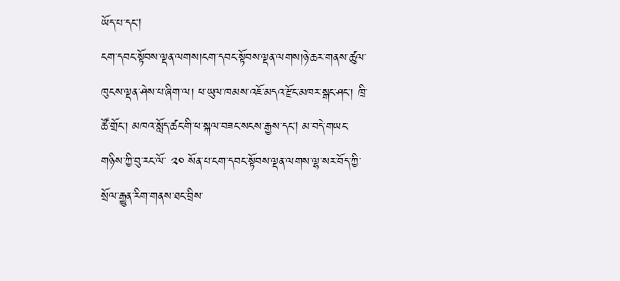ཡོད་པ་དང།
ངག་དབང་སྟོབས་ལྡན་ལགས།ངག་དབང་སྟོབས་ལྡན་ལགས།ཉེ་ཆར་གནས་ཚུལ་ཁུངས་ལྡན་ཤེས་པ་ཞིག་ལ། ཕ་ཡུལ་ཁམས་འཇོ་མདའ་རྫོང་མཁར་སྒང་ཤང་། ཁྲི་ཚོ་གྲོང་། མཁའ་སློད་ཚང་གི་ཕ་སྐལ་བཟང་སངས་རྒྱས་དང། མ་བདེ་གཡང་གཉིས་ཀྱི་བུ་རང་ལོ་ ༢༠ སོན་པ་ངག་དབང་སྟོབས་ལྡན་ལགས་ལྷ་སར་བོད་ཀྱི་སྲོལ་རྒྱུན་རིག་གནས་ཐང་བྲིས་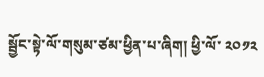སྦྱོང་སྟེ་ལོ་གསུམ་ཙམ་ཕྱིན་པ་ཞིག། ཕྱི་ལོ་ ༢༠༡༢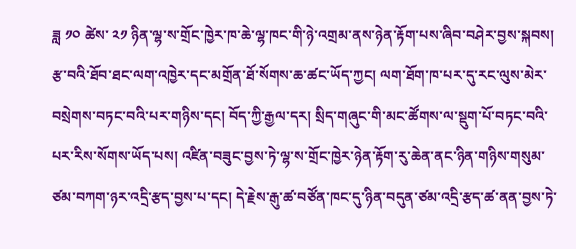ཟླ ༡༠ ཚེས་ ༢༡ ཉིན་ལྷ་ས་གྲོང་ཁྱེར་ཁ་ཆེ་ལྷ་ཁང་གི་ཉེ་འགྲམ་ནས་ཉེན་རྟོག་པས་ཞིབ་བཤེར་བྱས་སྐབས། རྩ་བའི་ཐོབ་ཐང་ལག་འཁྱེར་དང་མགྲོན་ཐོ་སོགས་ཆ་ཚང་ཡོད་ཀྱང། ལག་ཐོག་ཁ་པར་དུ་རང་ལུས་མེར་བསྲེགས་བཏང་བའི་པར་གཉིས་དང། བོད་ཀྱི་རྒྱལ་དར། སྲིད་གཞུང་གི་མང་ཚོགས་ལ་སྡུག་པོ་བཏང་བའི་པར་རིས་སོགས་ཡོད་པས། འཛིན་བཟུང་བྱས་ཏེ་ལྷ་ས་གྲོང་ཁྱེར་ཉེན་རྟོག་རུ་ཆེན་ནང་ཉིན་གཉིས་གསུམ་ཙམ་བཀག་ཉར་འདྲི་རྩད་བྱས་པ་དང། དེ་རྗེས་རྒུ་ཚ་བཙོན་ཁང་དུ་ཉིན་བདུན་ཙམ་འདྲི་རྩད་ཚ་ནན་བྱས་ཏེ་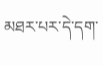མཐར་པར་དེ་དག་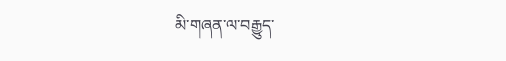མི་གཞན་ལ་བརྒྱུད་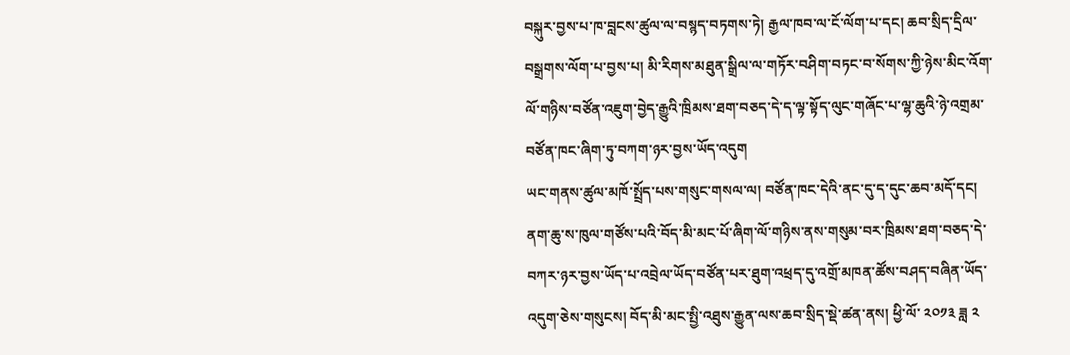བསྐུར་བྱས་པ་ཁ་བླངས་ཚུལ་ལ་བསྙད་བཏགས་ཏེ། རྒྱལ་ཁབ་ལ་ངོ་ལོག་པ་དང། ཆབ་སྲིད་དྲིལ་བསྒྲགས་ལོག་པ་བྱས་པ། མི་རིགས་མཐུན་སྒྲིལ་ལ་གཏོར་བཤིག་བཏང་བ་སོགས་ཀྱི་ཉེས་མིང་འོག་ལོ་གཉིས་བཙོན་འཇུག་བྱེད་རྒྱུའི་ཁྲིམས་ཐག་བཅད་དེ་ད་ལྟ་སྟོད་ལུང་གཞོང་པ་ལྷ་ཆུའི་ཉེ་འགྲམ་བཙོན་ཁང་ཞིག་ཏུ་བཀག་ཉར་བྱས་ཡོད་འདུག
ཡང་གནས་ཚུལ་མཁོ་སྤྲོད་པས་གསུང་གསལ་ལ། བཙོན་ཁང་དེའི་ནང་དུ་ད་དུང་ཆབ་མདོ་དང། ནག་ཆུ་ས་ཁུལ་གཙོས་པའི་བོད་མི་མང་པོ་ཞིག་ལོ་གཉིས་ནས་གསུམ་བར་ཁྲིམས་ཐག་བཅད་དེ་བཀར་ཉར་བྱས་ཡོད་པ་འབྲེལ་ཡོད་བཙོན་པར་ཐུག་འཕྲད་དུ་འགྲོ་མཁན་ཚོས་བཤད་བཞིན་ཡོད་འདུག་ཅེས་གསུངས། བོད་མི་མང་སྤྱི་འཐུས་རྒྱུན་ལས་ཆབ་སྲིད་སྡེ་ཚན་ནས། ཕྱི་ལོ་ ༢༠༡༣ ཟླ ༢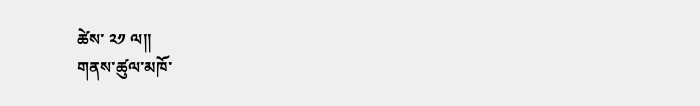ཚེས་ ༢༡ ལ།།
གནས་ཚུལ་མཁོ་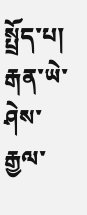སྤྲོད་པ། རྒན་ཡེ་ཤེས་རྒྱལ་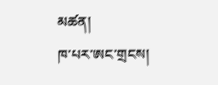མཚན།
ཁ་པར་ཨང་གྲངས།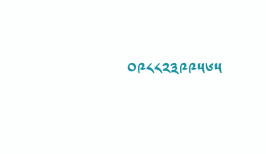༠༩༨༨༢༣༩༩༥༦༥